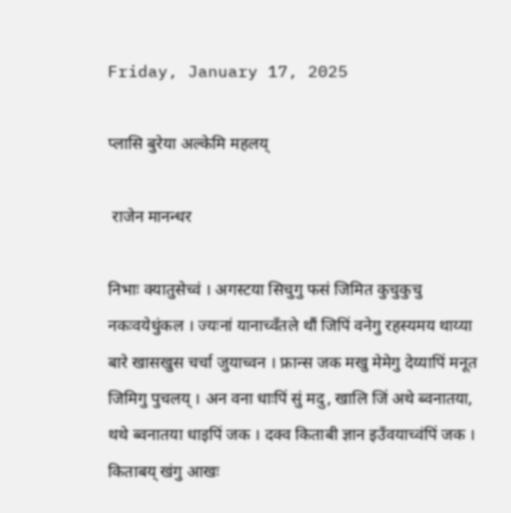Friday, January 17, 2025

प्लासि बुरेया अल्केमि महलय्

 राजेन मानन्धर

निभाः क्यातुसेच्वं । अगस्टया सिचुगु फसं जिमित कुचुकुचु नकःवयेधुंकल । ज्यःनां यानाच्वँतले थौं जिपिं वनेगु रहस्यमय थाय्या बारे खासखुस चर्चा जुयाच्वन । फ्रान्स जक मखु मेमेगु देय्यापिं मनूत जिमिगु पुचलय् । अन वना धाःपिं सुं मदु, खालि जिं अथे ब्वनातया, थथे ब्वनातया धाइपिं जक । दक्व किताबी ज्ञान इउँवयाच्वंपिं जक । किताबय् खंगु आखः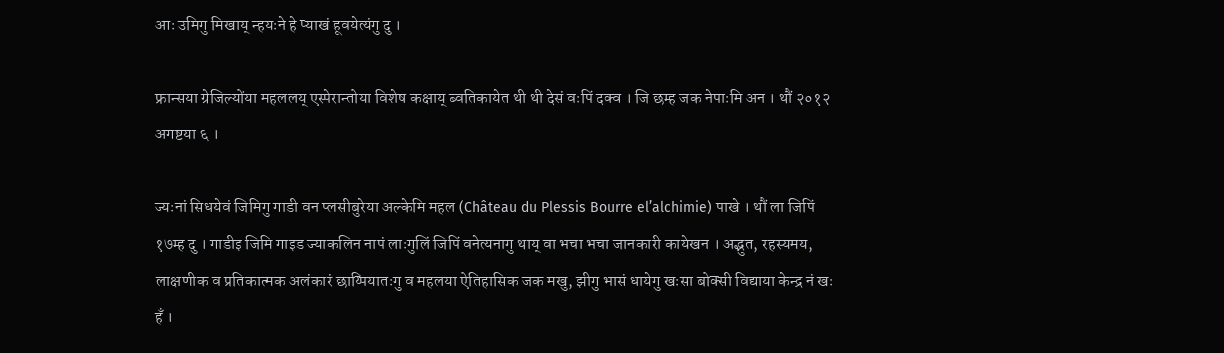आः उमिगु मिखाय् न्हयःने हे प्याखं हूवयेत्यंगु दु ।

फ्रान्सया ग्रेजिल्योंया महललय् एस्पेरान्तोया विशेष कक्षाय् ब्वतिकायेत थी थी देसं वःपिं दक्व । जि छम्ह जक नेपाःमि अन । थौं २०१२ अगष्टया ६ ।

ज्यःनां सिधयेवं जिमिगु गाडी वन प्लसीबुरेया अल्केमि महल (Château du Plessis Bourre el’alchimie) पाखे । थौं ला जिपिं १७म्ह दु । गाडीइ जिमि गाइड ज्याकलिन नापं लाःगुलिं जिपिं वनेत्यनागु थाय् वा भचा भचा जानकारी कायेखन । अद्भुत, रहस्यमय, लाक्षणीक व प्रतिकात्मक अलंकारं छाय्पियातःगु व महलया ऐतिहासिक जक मखु, झीगु भासं धायेगु खःसा बोक्सी विद्याया केन्द्र नं खः हँ ।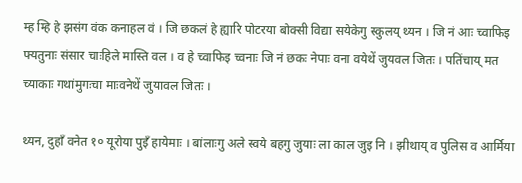म्ह म्हि हे झसंग वंक कनाहल वं । जि छकलं हे ह्यारि पोटरया बोक्सी विद्या सयेकेगु स्कुलय् थ्यन । जि नं आः च्वाफिइ फ्यतुनाः संसार चाःहिले मास्ति वल । व हे च्वाफिइ च्वनाः जि नं छकः नेपाः वना वयेथें जुयवल जितः । पतिंचाय् मत च्याकाः गथांमुगःचा माःवनेथें जुयावल जितः ।

थ्यन, दुहाँ वनेत १० यूरोया पुइँ हायेमाः । बांलाःगु अले स्वये बहगु जुयाः ला काल जुइ नि । झीथाय् व पुलिस व आर्मिया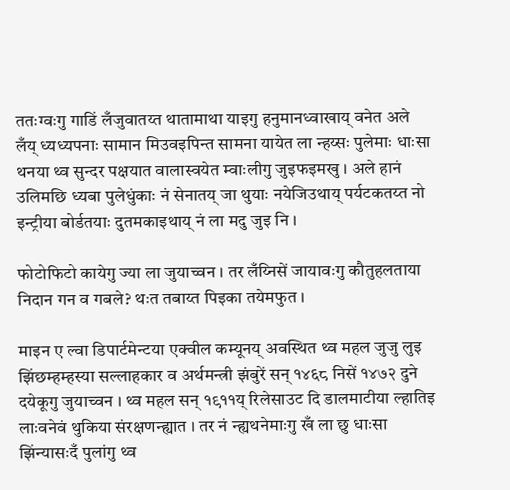ततःग्वःगु गाडिं लँजुवातय्त थातामाथा याइगु हनुमानध्वाखाय् वनेत अले लँय् ध्यध्यपनाः सामान मिउवइपिन्त सामना यायेत ला न्हय्सः पुलेमाः धाःसा थनया थ्व सुन्दर पक्षयात वालास्वयेत म्वाःलीगु जुइफइमखु । अले हानं उलिमछि ध्यबा पुलेधुंकाः नं सेनातय् जा थुयाः नयेजिउथाय् पर्यटकतय्त नो इन्ट्रीया बोर्डतयाः दुतमकाइथाय् नं ला मदु जुइ नि ।

फोटोफिटो कायेगु ज्या ला जुयाच्वन । तर लँय्निसें जायावःगु कौतुहलताया निदान गन व गबले? थःत तबाय्त पिइका तयेमफुत ।

माइन ए ल्वा डिपार्टमेन्टया एक्वील कम्यूनय् अवस्थित थ्व महल जुजु लुइ झिंछम्हम्हस्या सल्लाहकार व अर्थमन्त्री झंबुरें सन् १४६८ निसें १४७२ दुने दयेकूगु जुयाच्वन । थ्व महल सन् १९११य् रिलेसाउट दि डालमाटीया ल्हातिइ लाःवनेवं थुकिया संरक्षणन्ह्यात । तर नं न्ह्यथनेमाःगु खँ ला छु धाःसा झिंन्यासःदँ पुलांगु थ्व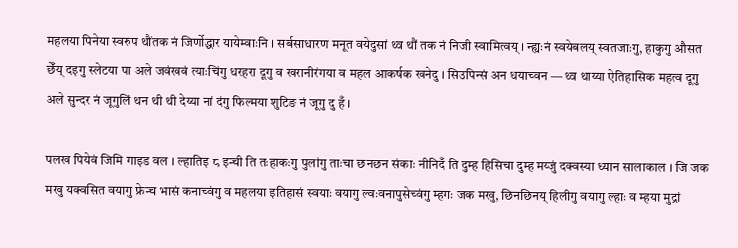महलया पिनेया स्वरुप थौंतक नं जिर्णोद्धार यायेम्वाःनि । सर्बसाधारण मनूत वयेदुसां थ्व थौं तक नं निजी स्वामित्वय् । न्ह्यःनं स्वयेबलय् स्वतजाःगु, हाकुगु औसत छेँय् दइगु स्लेटया पा अले जवंखवं त्याःचिंगु धरहरा दूगु व खरानीरंगया व महल आकर्षक खनेदु । सिउपिन्सं अन धयाच्वन — थ्व थाय्या ऐतिहासिक महत्व दूगु अले सुन्दर नं जूगुलिं थन थी थी देय्या नां दंगु फिल्मया शुटिङ नं जूगु दु हँ ।

पलख पियेवं जिमि गाइड वल । ल्हातिइ ८ इन्ची ति तःहाकःगु पुलांगु ताःचा छनछन संकाः नीनिदँ ति दुम्ह हिसिचा दुम्ह मय्जुं दक्वस्या ध्यान सालाकाल । जि जक मखु यक्वसित वयागु फ्रेन्च भासं कनाच्वंगु व महलया इतिहासं स्वयाः वयागु ल्वःवनापुसेच्वंगु म्हगः जक मखु, छिनछिनय् हिलीगु वयागु ल्हाः व म्हया मुद्रां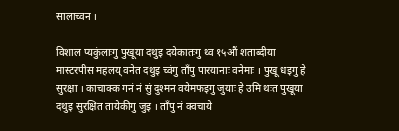सालाच्वन ।

विशाल प्यकुंलाःगु पुखूया दथुइ दयेकातःगु थ्व १५औं शताब्दीया मास्टरपीस महलय् वनेत दथुइ च्वंगु ताँपु पारयानाः वनेमाः । पुखू धइगु हे सुरक्षा । काचाक्क गनं नं सुं दुश्मन वयेमफइगु जुयाः हे उमि थःत पुखूया दथुइ सुरक्षित तायेकीगु जुइ । ताँपु नं क्वचाये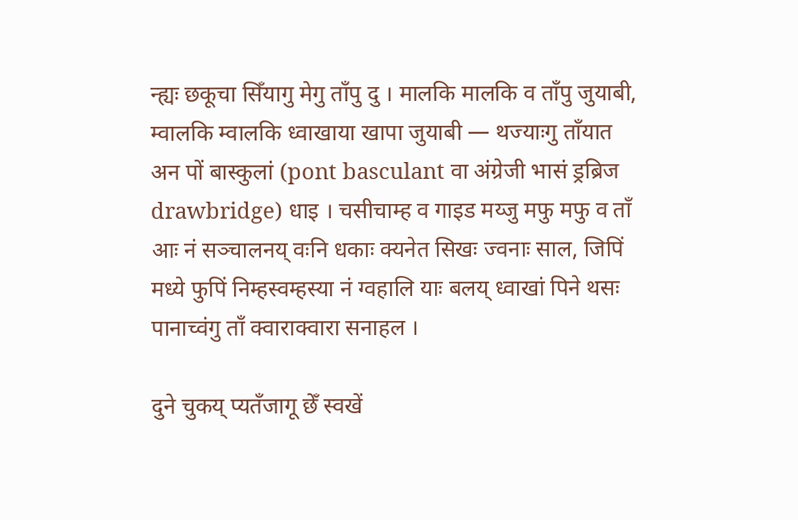न्ह्यः छकूचा सिँयागु मेगु ताँपु दु । मालकि मालकि व ताँपु जुयाबी, म्वालकि म्वालकि ध्वाखाया खापा जुयाबी — थज्याःगु ताँयात अन पों बास्कुलां (pont basculant वा अंग्रेजी भासं ड्रब्रिज drawbridge) धाइ । चसीचाम्ह व गाइड मय्जु मफु मफु व ताँ आः नं सञ्चालनय् वःनि धकाः क्यनेत सिखः ज्वनाः साल, जिपिं मध्ये फुपिं निम्हस्वम्हस्या नं ग्वहालि याः बलय् ध्वाखां पिने थसः पानाच्वंगु ताँ क्वाराक्वारा सनाहल ।

दुने चुकय् प्यतँजागू छेँ स्वखें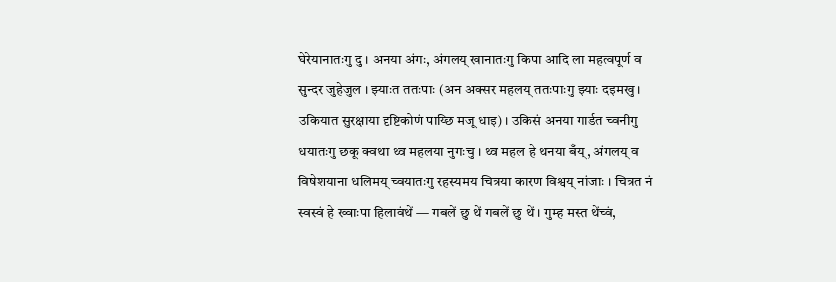घेरेयानातःगु दु । अनया अंगः, अंगलय् खानातःगु किपा आदि ला महत्वपूर्ण व सुन्दर जुहेजुल । झ्याःत ततःपाः (अन अक्सर महलय् ततःपाःगु झ्याः दइमखु । उकियात सुरक्षाया दृष्टिकोणं पाय्छि मजू धाइ) । उकिसं अनया गार्डत च्वनीगु धयातःगु छकू क्वथा थ्व महलया नुगःचु । थ्व महल हे थनया बँय्, अंगलय् व विषेशयाना धलिमय् च्वयातःगु रहस्यमय चित्रया कारण विश्वय् नांजाः । चित्रत नं स्वस्वं हे ख्वाःपा हिलावंथें — गबलें छु थें गबलें छु थें । गुम्ह मस्त थेंच्वं,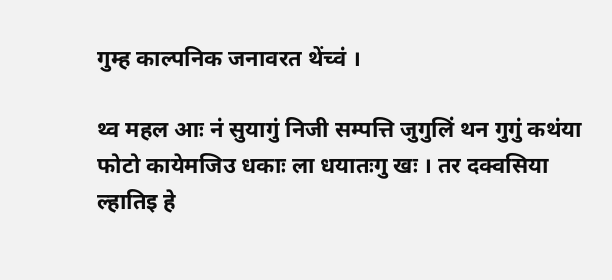गुम्ह काल्पनिक जनावरत थेंच्वं ।

थ्व महल आः नं सुयागुं निजी सम्पत्ति जुगुलिं थन गुगुं कथंया फोटो कायेमजिउ धकाः ला धयातःगु खः । तर दक्वसिया ल्हातिइ हे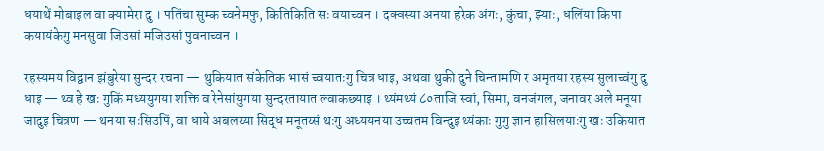धयाथें मोबाइल वा क्यामेरा दु । पतिंचा सुम्क च्वनेमफु, कितिकिति सः वयाच्वन । दक्वस्या अनया हरेक अंगः, कुंचा, झ्याः, धलिंया किपा कयायंकेगु मनसुवा जिउसां मजिउसां पुवनाच्वन ।

रहस्यमय विद्वान झंबुरेया सुन्दर रचना — थुकियात संकेतिक भासं च्वयातःगु चित्र धाइ, अथवा थुकी दुने चिन्तामणि र अमृतया रहस्य सुलाच्वंगु दु धाइ — थ्व हे खः गुकिं मध्ययुगया शक्ति व रेनेसांयुगया सुन्दरतायात ल्वाकछ्याइ । थ्यंमथ्यं ८०ताजि स्वां, सिमा, वनजंगल, जनावर अले मनूया जादुइ चित्रण — थनया सःसिउपिं, वा धाये अबलय्या सिद्ध मनूतय्सं थःगु अध्ययनया उच्चतम विन्दुइ थ्यंकाः गुगु ज्ञान हासिलयाःगु खः उकियात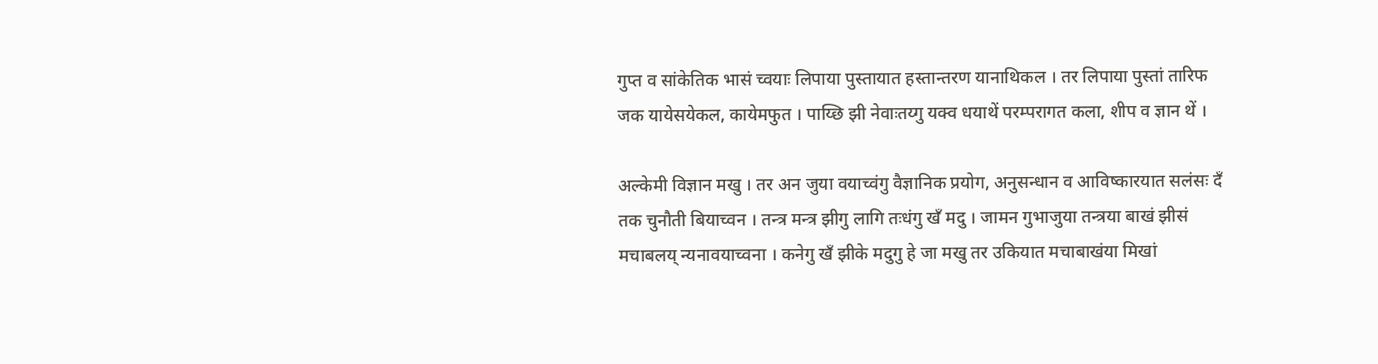गुप्त व सांकेतिक भासं च्वयाः लिपाया पुस्तायात हस्तान्तरण यानाथिकल । तर लिपाया पुस्तां तारिफ जक यायेसयेकल, कायेमफुत । पाय्छि झी नेवाःतय्गु यक्व धयाथें परम्परागत कला, शीप व ज्ञान थें ।

अल्केमी विज्ञान मखु । तर अन जुया वयाच्वंगु वैज्ञानिक प्रयोग, अनुसन्धान व आविष्कारयात सलंसः दँ तक चुनौती बियाच्वन । तन्त्र मन्त्र झीगु लागि तःधंगु खँ मदु । जामन गुभाजुया तन्त्रया बाखं झीसं मचाबलय् न्यनावयाच्वना । कनेगु खँ झीके मदुगु हे जा मखु तर उकियात मचाबाखंया मिखां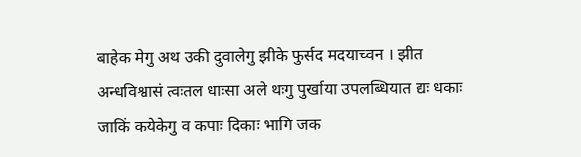बाहेक मेगु अथ उकी दुवालेगु झीके फुर्सद मदयाच्वन । झीत अन्धविश्वासं त्वःतल धाःसा अले थःगु पुर्खाया उपलब्धियात द्यः धकाः जाकिं कयेकेगु व कपाः दिकाः भागि जक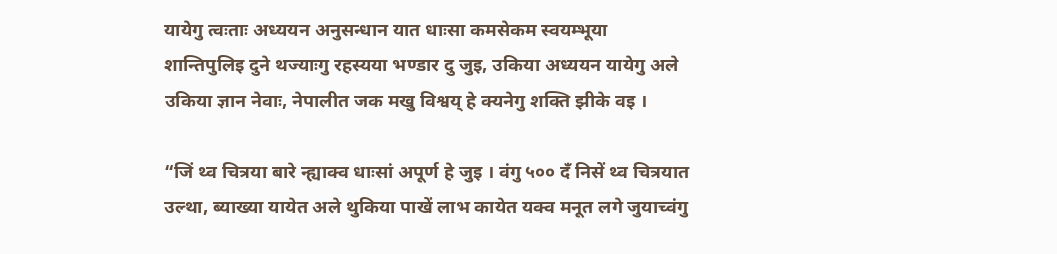यायेगु त्वःताः अध्ययन अनुसन्धान यात धाःसा कमसेकम स्वयम्भूया शान्तिपुलिइ दुने थज्याःगु रहस्यया भण्डार दु जुइ, उकिया अध्ययन यायेगु अले उकिया ज्ञान नेवाः, नेपालीत जक मखु विश्वय् हे क्यनेगु शक्ति झीके वइ ।

“जिं थ्व चित्रया बारे न्ह्याक्व धाःसां अपूर्ण हे जुइ । वंगु ५०० दँ निसें थ्व चित्रयात उल्था, ब्याख्या यायेत अले थुकिया पाखें लाभ कायेत यक्व मनूत लगे जुयाच्वंगु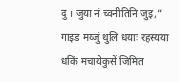दु । जुया नं च्वनीतिनि जुइ,” गाइड मय्जुं थुलि धयाः रहस्यया धकिं मचायेकुसें जिमित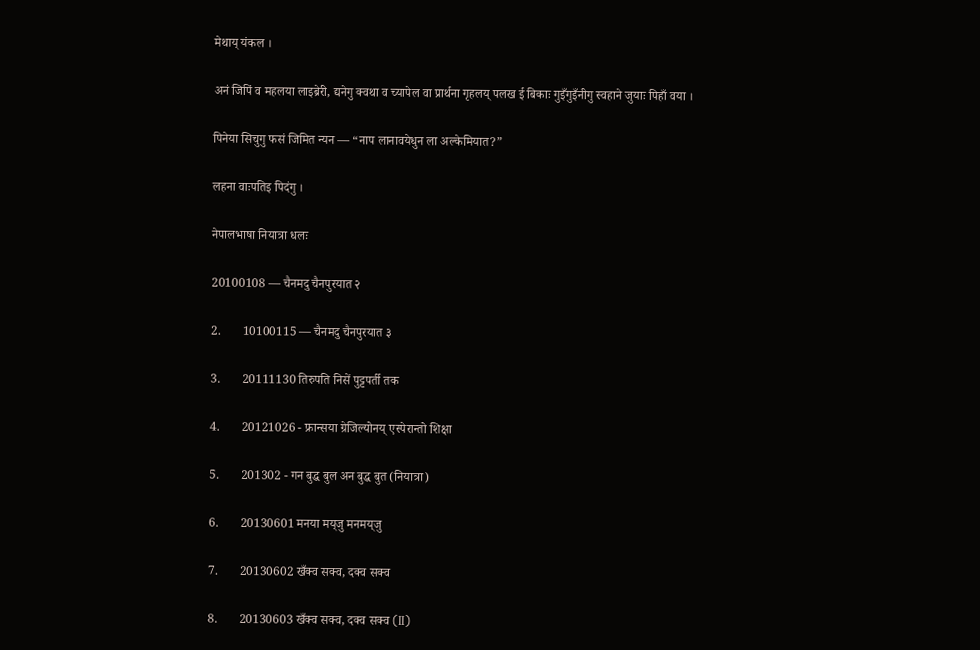मेथाय् यंकल ।

अनं जिपिं व महलया लाइब्रेरी, द्यनेगु क्वथा व च्यापेल वा प्रार्थना गृहलय् पलख ई बिकाः गुइँगुइँनीगु स्वहाने जुयाः पिहाँ वया ।

पिनेया सिचुगु फसं जिमित न्यन — “नाप लानावयेधुन ला अल्केमियात?”

लहना वाःपतिइ पिदंगु ।

नेपालभाषा नियात्रा धलः

20100108 — चैनमदु चैनपुरयात २

2.       10100115 — चैनमदु चैनपुरयात ३

3.       20111130 तिरुपति निसें पुट्टपर्ती तक

4.       20121026 - फ्रान्सया ग्रेजिल्योनय् एस्पेरान्तो शिक्षा

5.       201302 - गन बुद्ध बुल अन बुद्ध बुत (नियात्रा)

6.       20130601 मनया मय्‌जु मनमय्‌जु

7.       20130602 खँक्व सक्व, दक्व सक्व

8.       20130603 खँक्व सक्व, दक्व सक्व (II)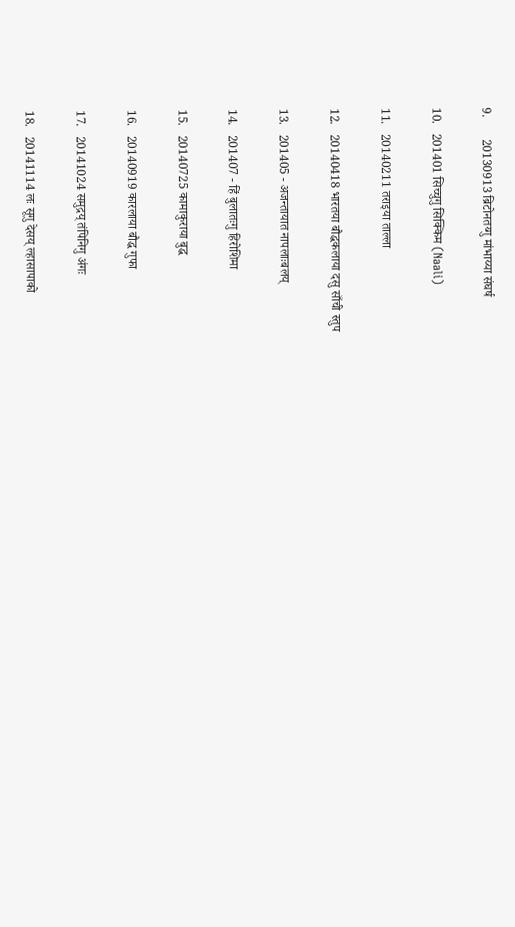9.       20130913 ब्रिटोनतय्गु मांभाय्या संघर्ष

10.   201401 सिच्चुगु सिक्किम (Naali)

11.   20140211 तराइया ताल्ला

12.   20140418 भारतया बौद्धकलाया दसु साँची स्तुप

13.   201405 - अजन्तायात नापलाःबलय्

14.   201407 - हिं बुलातःगु हिरोशिमा

15.   20140725 कामाकुराया बुद्ध

16.   20140919 कारलाया बौद्ध गुफा

17.   20141024 समुद्रय् तंपिनिगु अंगः

18.   20141114 लः सूगु देसय् ल्हासापाको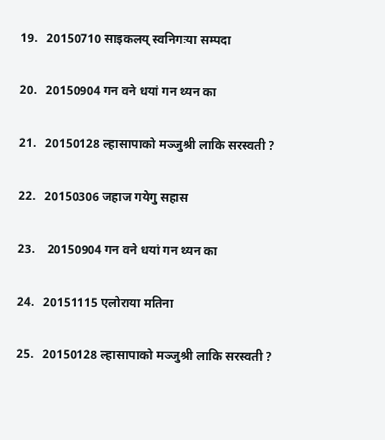19.   20150710 साइकलय् स्वनिगःया सम्पदा

20.   20150904 गन वने धयां गन थ्यन का

21.   20150128 ल्हासापाको मञ्जुश्री लाकि सरस्वती ?

22.   20150306 जहाज गयेगु सहास

23.    20150904 गन वने धयां गन थ्यन का

24.   20151115 एलोराया मतिना

25.   20150128 ल्हासापाको मञ्जुश्री लाकि सरस्वती ?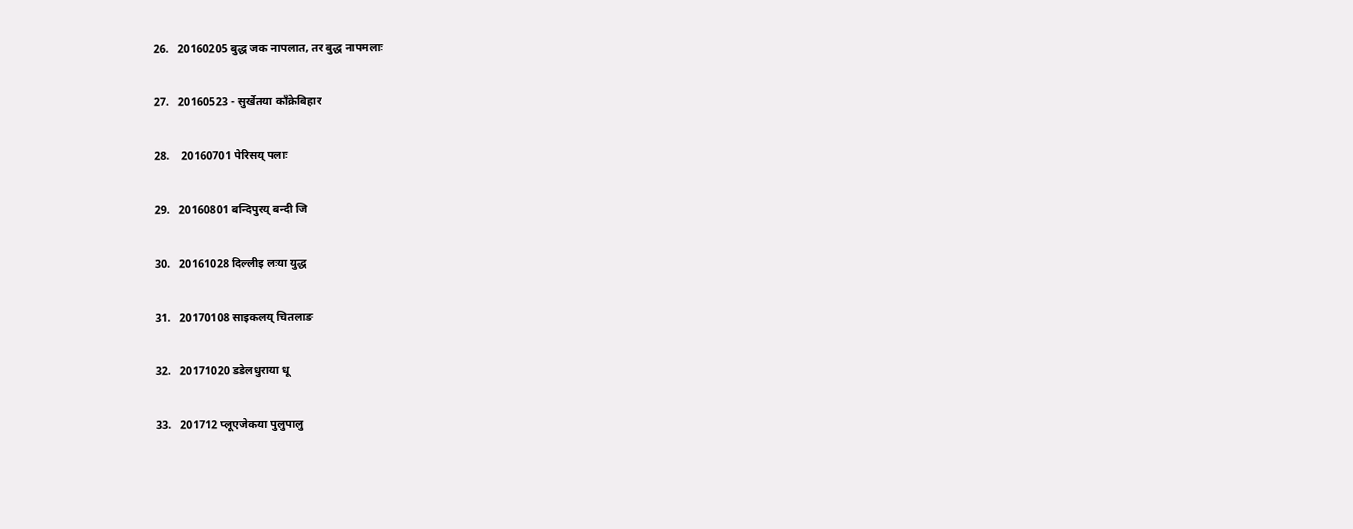26.   20160205 बुद्ध जक नापलात, तर बुद्ध नापमलाः

27.   20160523 - सुर्खेतया काँक्रेबिहार

28.    20160701 पेरिसय् पलाः

29.   20160801 बन्दिपुरय् बन्दी जि

30.   20161028 दिल्लीइ लःया युद्ध

31.   20170108 साइकलय् चितलाङ

32.   20171020 डडेलधुराया धू

33.   201712 प्लूएजेकया पुलुपालु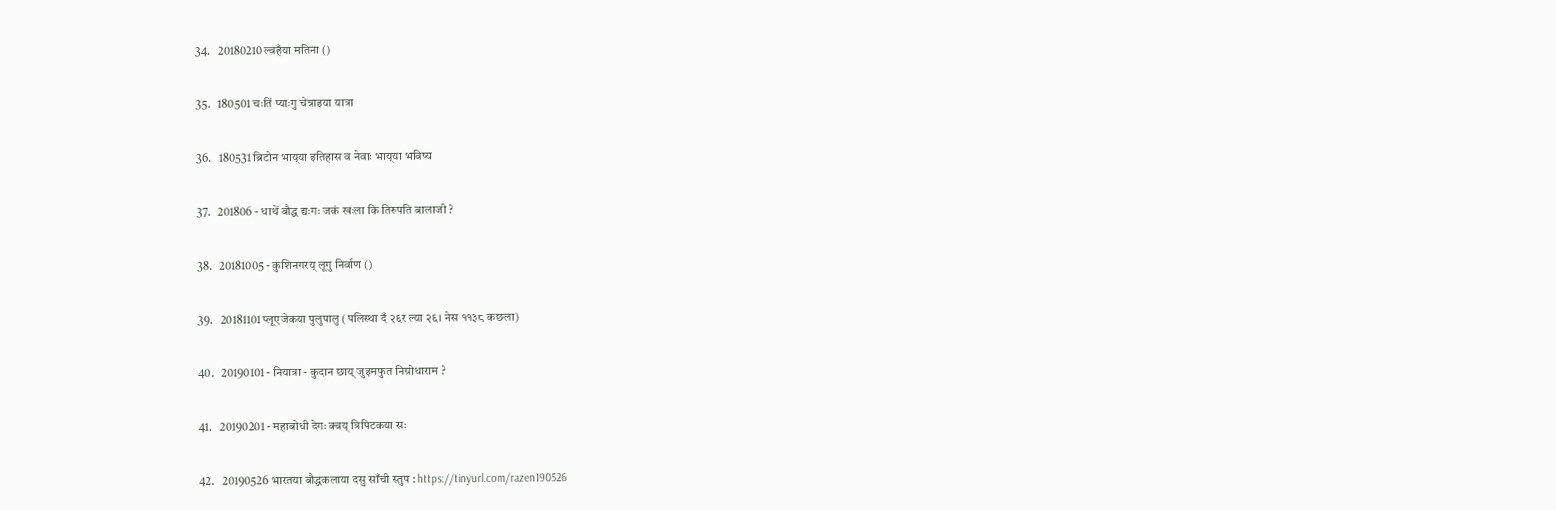34.   20180210 ल्वहँया मतिना ()

35.   180501 चःति‌ं प्याःगु चेन्नाइया यात्रा

36.   180531 ब्रिटोन भाय्‌या इतिहास व नेवाः भाय्‌या भविष्य

37.   201806 - धाथें बौद्ध द्यःगः जकं खःला कि तिरुपति बालाजी ?

38.   20181005 - कुशिनगरय् लूगु निर्वाण ()

39.   20181101 प्लूएजेकया पुलुपालु (पलिस्था दँ २६र ल्या २६। नेस ११३८ कछला)

40.   20190101 - नियात्रा - कुदान छाय् जुइमफुत निग्रोधाराम ?

41.   20190201 - महाबोधी देगः क्वय् त्रिपिटकया सः

42.   20190526 भारतया बौद्धकलाया दसु साँची स्तुप : https://tinyurl.com/razen190526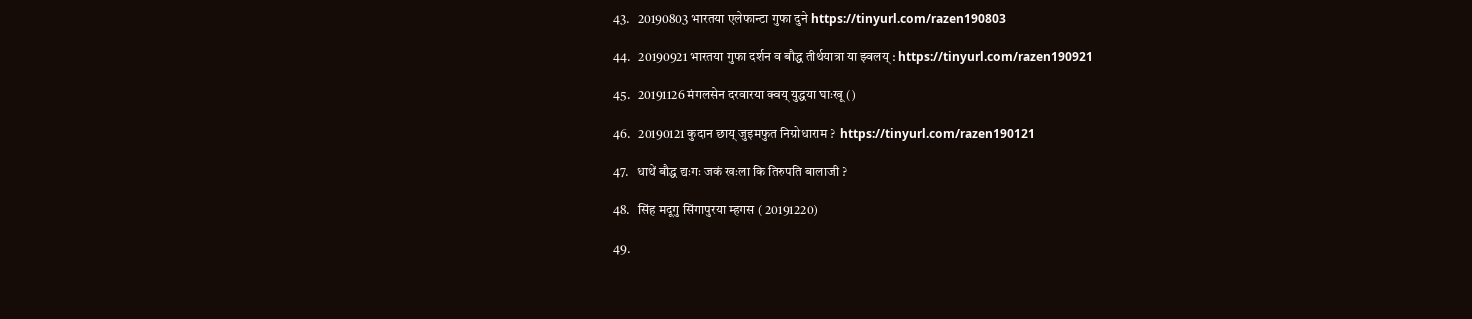43.   20190803 भारतया एलेफान्टा गुफा दुने https://tinyurl.com/razen190803

44.   20190921 भारतया गुफा दर्शन व बौद्ध तीर्थयात्रा या झ्वलय् : https://tinyurl.com/razen190921

45.   20191126 मंगलसेन दरवारया क्वय् युद्धया घाःखू ()

46.   20190121 कुदान छाय् जुइमफुत निग्रोधाराम ?  https://tinyurl.com/razen190121

47.   धाथें बौद्ध द्यःगः जकं खःला कि तिरुपति बालाजी ?

48.   सिंह मदूगु सिंगापुरया म्हगस ( 20191220)

49.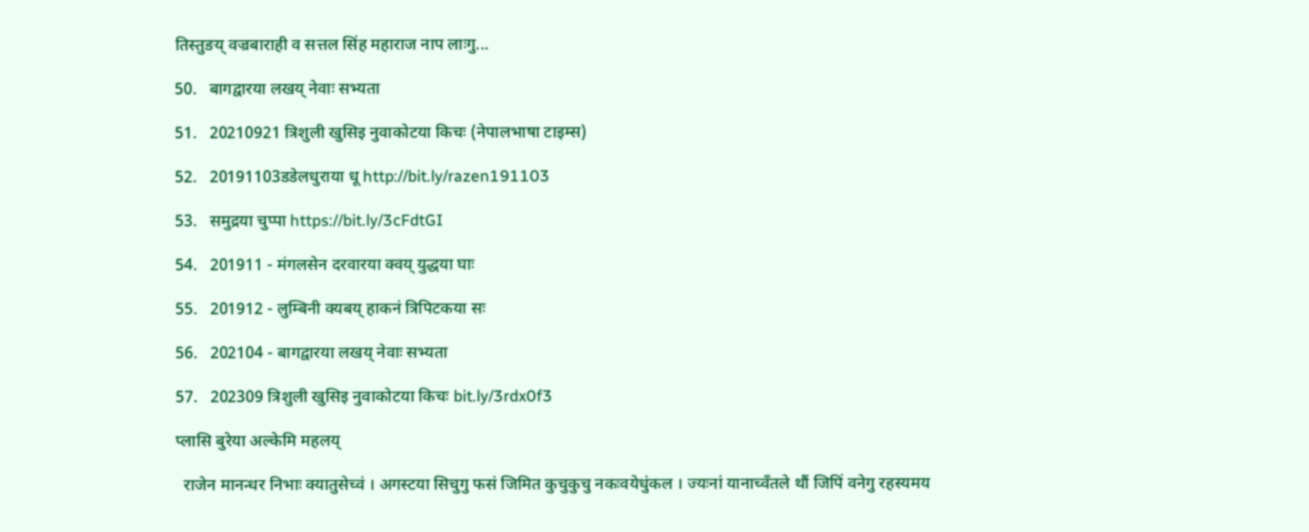तिस्तुङय् वज्रबाराही व सत्तल सिंह महाराज नाप लाःगु...

50.   बागद्वारया लखय् नेवाः सभ्यता

51.   20210921 त्रिशुली खुसिइ नुवाकोटया किचः (नेपालभाषा टाइम्स)

52.   20191103डडेलधुराया धू http://bit.ly/razen191103

53.   समुद्रया चुप्पा https://bit.ly/3cFdtGI

54.   201911 - मंगलसेन दरवारया क्वय् युद्धया घाः

55.   201912 - लुम्बिनी क्यबय् हाकनं त्रिपिटकया सः

56.   202104 - बागद्वारया लखय् नेवाः सभ्यता

57.   202309 त्रिशुली खुसिइ नुवाकोटया किचः bit.ly/3rdx0f3

प्लासि बुरेया अल्केमि महलय्

  राजेन मानन्धर निभाः क्यातुसेच्वं । अगस्टया सिचुगु फसं जिमित कुचुकुचु नकःवयेधुंकल । ज्यःनां यानाच्वँतले थौं जिपिं वनेगु रहस्यमय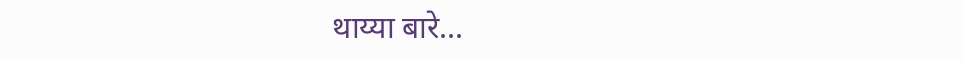थाय्या बारे...